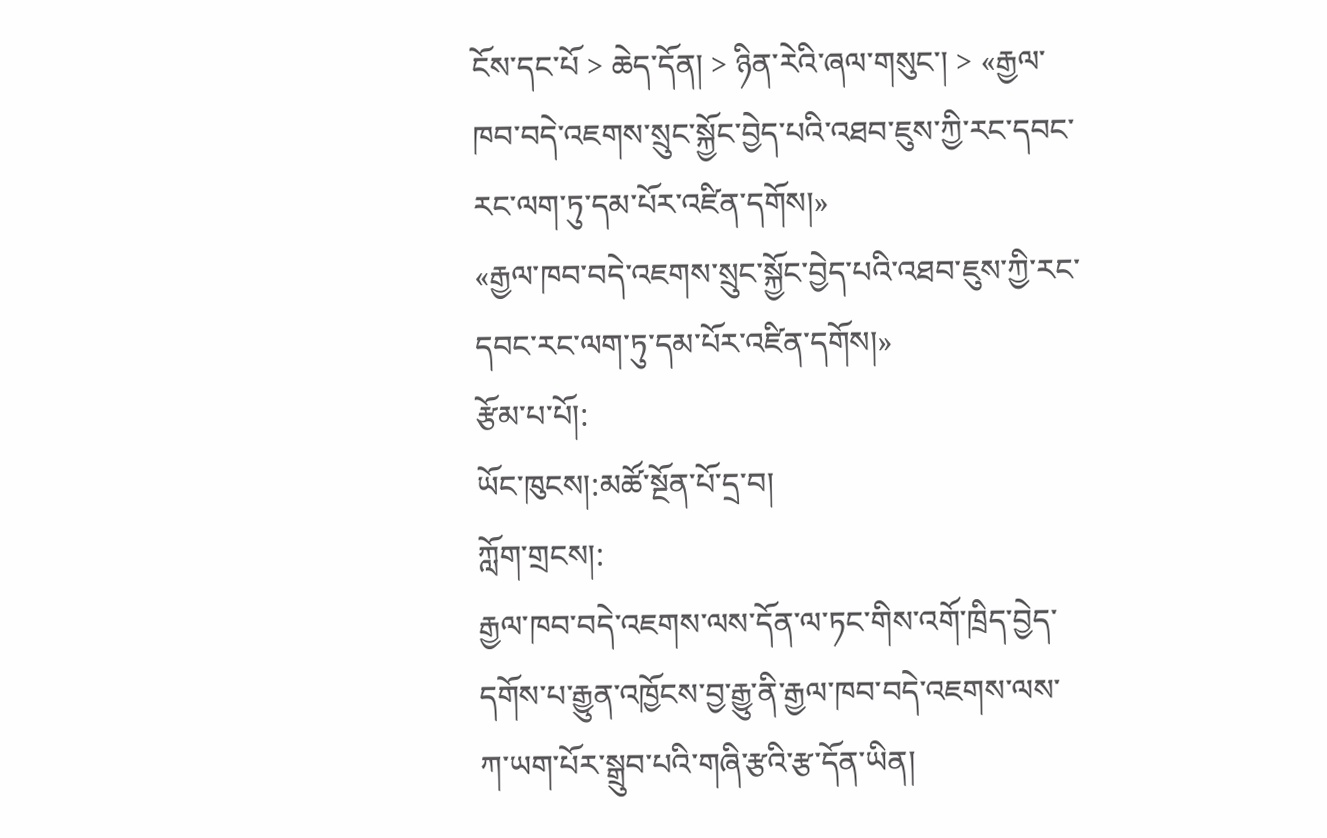ངོས་དང་པོ > ཆེད་དོན། > ཉིན་རེའི་ཞལ་གསུང་། > «རྒྱལ་ཁབ་བདེ་འཇགས་སྲུང་སྐྱོང་བྱེད་པའི་འཐབ་ཇུས་ཀྱི་རང་དབང་རང་ལག་ཏུ་དམ་པོར་འཛིན་དགོས།»
«རྒྱལ་ཁབ་བདེ་འཇགས་སྲུང་སྐྱོང་བྱེད་པའི་འཐབ་ཇུས་ཀྱི་རང་དབང་རང་ལག་ཏུ་དམ་པོར་འཛིན་དགོས།»
རྩོམ་པ་པོ།:
ཡོང་ཁུངས།:མཚོ་སྔོན་པོ་དྲ་བ།
ཀློག་གྲངས།:
རྒྱལ་ཁབ་བདེ་འཇགས་ལས་དོན་ལ་ཏང་གིས་འགོ་ཁྲིད་བྱེད་དགོས་པ་རྒྱུན་འཁྱོངས་བྱ་རྒྱུ་ནི་རྒྱལ་ཁབ་བདེ་འཇགས་ལས་ཀ་ཡག་པོར་སྒྲུབ་པའི་གཞི་རྩའི་རྩ་དོན་ཡིན།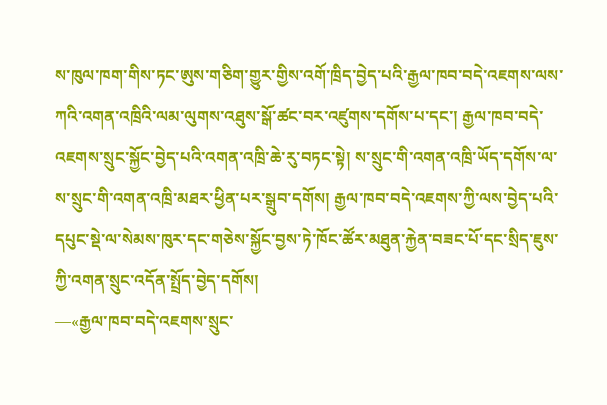ས་ཁུལ་ཁག་གིས་ཏང་ཨུས་གཅིག་གྱུར་གྱིས་འགོ་ཁྲིད་བྱེད་པའི་རྒྱལ་ཁབ་བདེ་འཇགས་ལས་ཀའི་འགན་འཁྲིའི་ལམ་ལུགས་འཐུས་སྒོ་ཚང་བར་འཛུགས་དགོས་པ་དང་། རྒྱལ་ཁབ་བདེ་འཇགས་སྲུང་སྐྱོང་བྱེད་པའི་འགན་འཁྲི་ཆེ་རུ་བཏང་སྟེ། ས་སྲུང་གི་འགན་འཁྲི་ཡོད་དགོས་ལ་ས་སྲུང་གི་འགན་འཁྲི་མཐར་ཕྱིན་པར་སྒྲུབ་དགོས། རྒྱལ་ཁབ་བདེ་འཇགས་ཀྱི་ལས་བྱེད་པའི་དཔུང་སྡེ་ལ་སེམས་ཁུར་དང་གཅེས་སྐྱོང་བྱས་ཏེ་ཁོང་ཚོར་མཐུན་རྐྱེན་བཟང་པོ་དང་སྲིད་ཇུས་ཀྱི་འགན་སྲུང་འདོན་སྤྲོད་བྱེད་དགོས།
—«རྒྱལ་ཁབ་བདེ་འཇགས་སྲུང་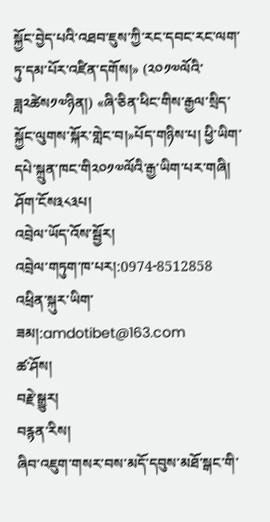སྐྱོང་བྱེད་པའི་འཐབ་ཇུས་ཀྱི་རང་དབང་རང་ལག་ཏུ་དམ་པོར་འཛིན་དགོས།» (༢༠༡༧ལོའི་ཟླ༢ཚེས༡༧ཉིན།) «ཞི་ཅིན་ཕིང་གིས་རྒྱལ་སྲིད་སྐྱོང་ལུགས་སྐོར་གླེང་བ།»པོད་གཉིས་པ། ཕྱི་ཡིག་དཔེ་སྐྲུན་ཁང་གི༢༠༡༧ལོའི་རྒྱ་ཡིག་པར་གཞི། ཤོག་ངོས༣༨༣པ།
འབྲེལ་ཡོད་འོས་སྦྱོར།
འབྲེལ་གཏུག་ཁ་པར།:0974-8512858
འཕྲིན་སྐུར་ཡིག་ཟམ།:amdotibet@163.com
ཚ་ཤོས།
བརྗེ་སྒྱུར།
བརྙན་རིས།
ཞིབ་འཇུག་གསར་བས་མདོ་དབུས་མཐོ་སྒང་གི་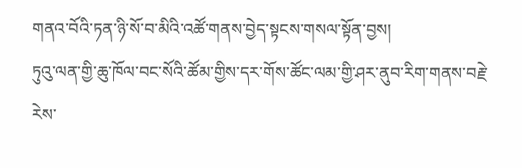གནའ་བོའི་ཏན་ཉི་སོ་བ་མིའི་འཚོ་གནས་བྱེད་སྟངས་གསལ་སྟོན་བྱས།
ཏུའུ་ལན་གྱི་ཆུ་ཁོལ་བང་སོའི་ཚོམ་གྱིས་དར་གོས་ཚོང་ལམ་གྱི་ཤར་ནུབ་རིག་གནས་བརྗེ་རེས་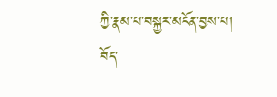ཀྱི་རྣམ་པ་བསྐྱར་མངོན་བྱས་པ།
བོད་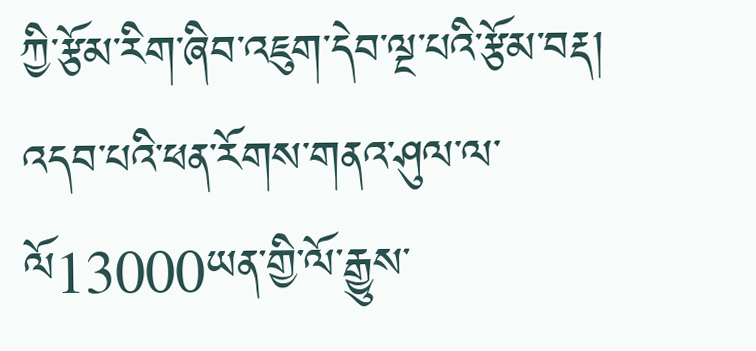ཀྱི་རྩོམ་རིག་ཞིབ་འཇུག་དེབ་ལྔ་པའི་རྩོམ་བརྡ།
འདབ་པའི་ཕན་རོགས་གནའ་ཤུལ་ལ་ལོ13000ཡན་གྱི་ལོ་རྒྱུས་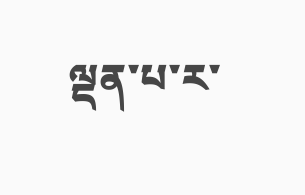ལྡན་པ་ར་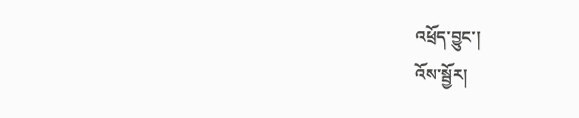འཕྲོད་བྱུང་།
འོས་སྦྱོར།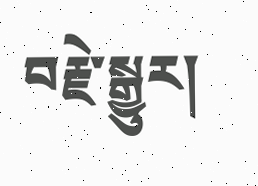བརྗེ་སྒྱུར།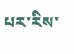པར་རིས་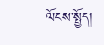ལོངས་སྤྱོད།